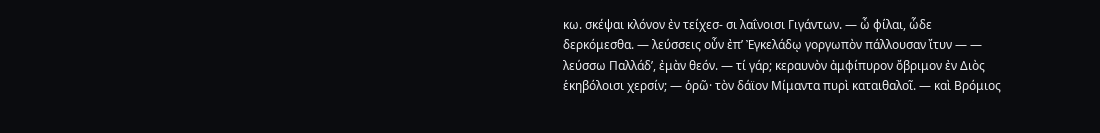κω. σκέψαι κλόνον ἐν τείχεσ- σι λαΐνοισι Γιγάντων. — ὦ φίλαι, ὧδε δερκόμεσθα. — λεύσσεις οὖν ἐπʼ Ἐγκελάδῳ γοργωπὸν πάλλουσαν ἴτυν — — λεύσσω Παλλάδʼ, ἐμὰν θεόν. — τί γάρ; κεραυνὸν ἀμφίπυρον ὄβριμον ἐν Διὸς ἑκηβόλοισι χερσίν; — ὁρῶ· τὸν δάϊον Μίμαντα πυρὶ καταιθαλοῖ. — καὶ Βρόμιος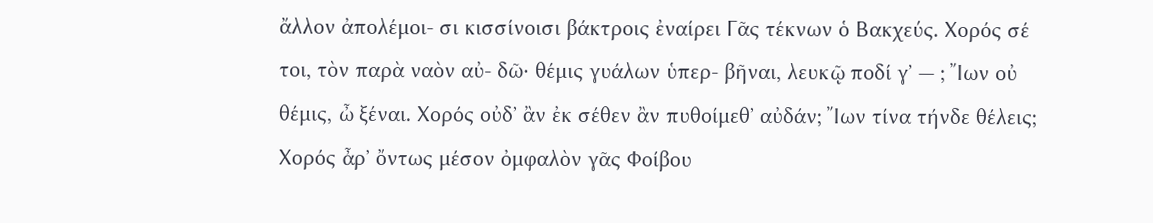ἄλλον ἀπολέμοι- σι κισσίνοισι βάκτροις ἐναίρει Γᾶς τέκνων ὁ Βακχεύς. Χορός σέ τοι, τὸν παρὰ ναὸν αὐ- δῶ· θέμις γυάλων ὑπερ- βῆναι, λευκῷ ποδί γʼ — ; Ἴων οὐ θέμις, ὦ ξέναι. Χορός οὐδʼ ἂν ἐκ σέθεν ἂν πυθοίμεθʼ αὐδάν; Ἴων τίνα τήνδε θέλεις; Χορός ἆρʼ ὄντως μέσον ὀμφαλὸν γᾶς Φοίβου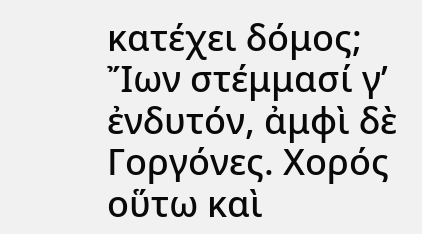κατέχει δόμος; Ἴων στέμμασί γʼ ἐνδυτόν, ἀμφὶ δὲ Γοργόνες. Χορός οὕτω καὶ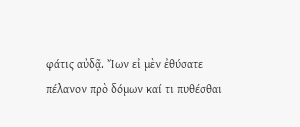φάτις αὐδᾷ. Ἴων εἰ μὲν ἐθύσατε πέλανον πρὸ δόμων καί τι πυθέσθαι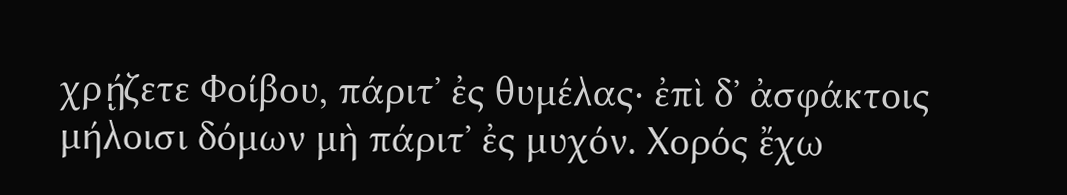χρῄζετε Φοίβου, πάριτʼ ἐς θυμέλας· ἐπὶ δʼ ἀσφάκτοις μήλοισι δόμων μὴ πάριτʼ ἐς μυχόν. Χορός ἔχω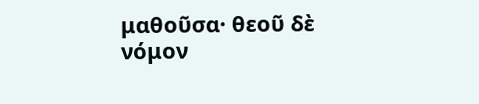μαθοῦσα· θεοῦ δὲ νόμον